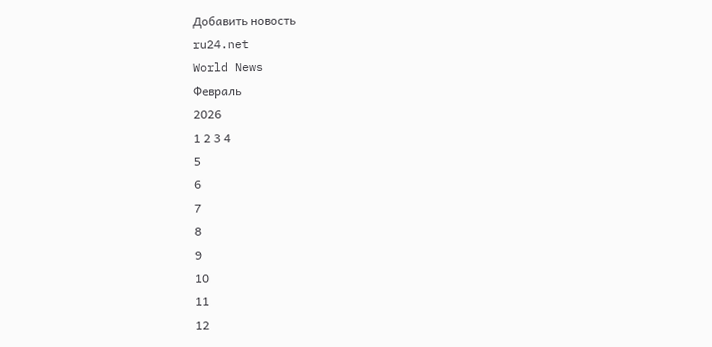Добавить новость
ru24.net
World News
Февраль
2026
1 2 3 4
5
6
7
8
9
10
11
12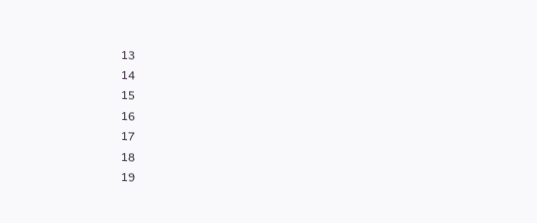13
14
15
16
17
18
19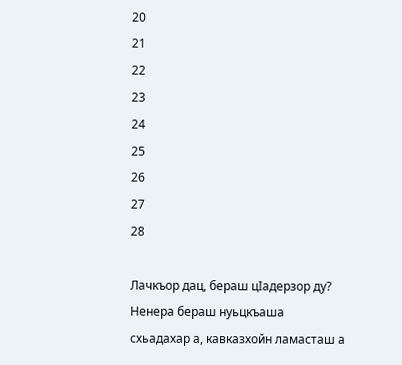20
21
22
23
24
25
26
27
28

Лачкъор дац, бераш цIадерзор ду? Ненера бераш нуьцкъаша схьадахар а, кавказхойн ламасташ а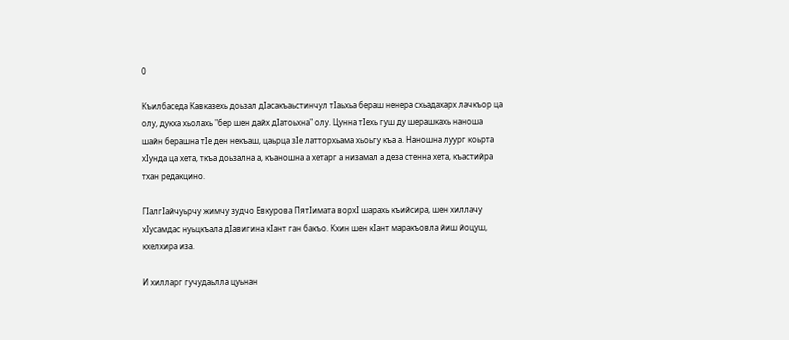0

Къилбаседа Кавказехь доьзал дӀасакъаьстинчул тӀаьхьа бераш ненера схьадахарх лачкъор ца олу, дукха хьолахь "бер шен дайх дIатоьхна" олу. Цунна тIехь гуш ду шерашкахь наноша шайн берашна тIе ден некъаш, цаьрца зIе латторхьама хьоьгу къа а. Наношна луург коьрта хIунда ца хета, ткъа доьзална а, къаношна а хетарг а низамал а деза стенна хета, къастийра тхан редакцино.

ГӀалгӀайчуьрчу жимчу зудчо Евкурова ПятIимата ворхӀ шарахь къийсира, шен хиллачу хIусамдас нуьцкъала дӀавигина кӀант ган бакъо. Кхин шен кIант маракъовла йиш йоцуш, кхелхира иза.

И хилларг гучудаьлла цуьнан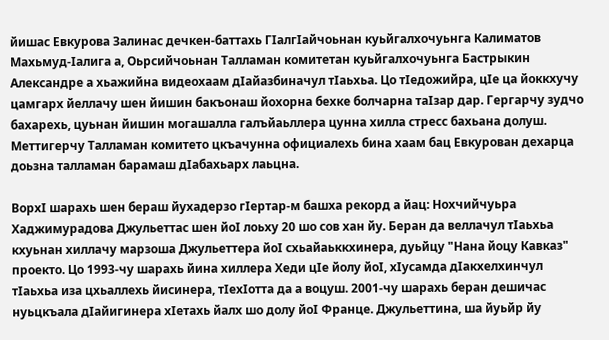йишас Евкурова Залинас дечкен-баттахь ГӀалгӀайчоьнан куьйгалхочуьнга Калиматов Махьмуд-Ӏалига а, Оьрсийчоьнан Талламан комитетан куьйгалхочуьнга Бастрыкин Александре а хьажийна видеохаам дӀайазбиначул тӀаьхьа. Цо тIедожийра, цIе ца йоккхучу цамгарх йеллачу шен йишин бакъонаш йохорна бехке болчарна таӀзар дар. Гергарчу зудчо бахарехь, цуьнан йишин могашалла галъйаьллера цунна хилла стресс бахьана долуш. Меттигерчу Талламан комитето цкъачунна официалехь бина хаам бац Евкурован дехарца доьзна талламан барамаш дIабахьарх лаьцна.

ВорхI шарахь шен бераш йухадерзо гӀертар-м башха рекорд а йац: Нохчийчуьра Хаджимурадова Джульеттас шен йоI лоьху 20 шо сов хан йу. Беран да веллачул тIаьхьа кхуьнан хиллачу марзоша Джульеттера йоI схьайаьккхинера, дуьйцу "Нана йоцу Кавказ" проекто. Цо 1993-чу шарахь йина хиллера Хеди цIе йолу йоӀ, хIусамда дӀакхелхинчул тӀаьхьа иза цхьаллехь йисинера, тIехIотта да а воцуш. 2001-чу шарахь беран дешичас нуьцкъала дӀайигинера хIетахь йалх шо долу йоӀ Франце. Джульеттина, ша йуьйр йу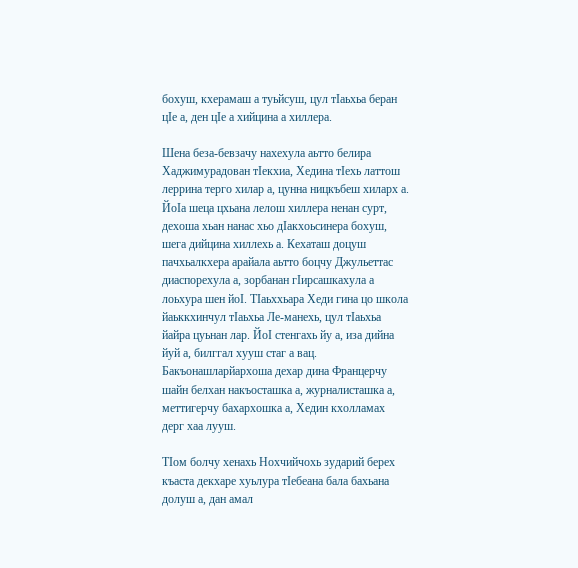бохуш, кхерамаш а туьйсуш, цул тӀаьхьа беран цӀе а, ден цӀе а хийцина а хиллера.

Шена беза-бевзачу нахехула аьтто белира Хаджимурадован тIекхиа, Хедина тIехь латтош леррина терго хилар а, цунна ницкъбеш хиларх а. ЙоIа шеца цхьана лелош хиллера ненан сурт, дехоша хьан нанас хьо дIакхоьсинера бохуш, шега дийцина хиллехь а. Кехаташ доцуш пачхьалкхера арайала аьтто боцчу Джульеттас диаспорехула а, зорбанан гIирсашкахула а лоьхура шен йоI. ТIаьххьара Хеди гина цо школа йаьккхинчул тIаьхьа Ле-манехь, цул тIаьхьа йайра цуьнан лар. ЙоI стенгахь йу а, иза дийна йуй а, билггал хууш стаг а вац. Бакъонашларйархоша дехар дина Францерчу шайн белхан накъосташка а, журналисташка а, меттигерчу бахархошка а, Хедин кхолламах дерг хаа лууш.

ТӀом болчу хенахь Нохчийчохь зударий берех къаста декхаре хуьлура тIебеана бала бахьана долуш а, дан амал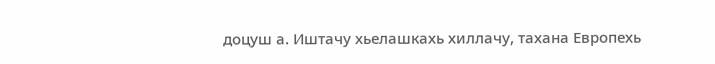доцуш а. Иштачу хьелашкахь хиллачу, тахана Европехь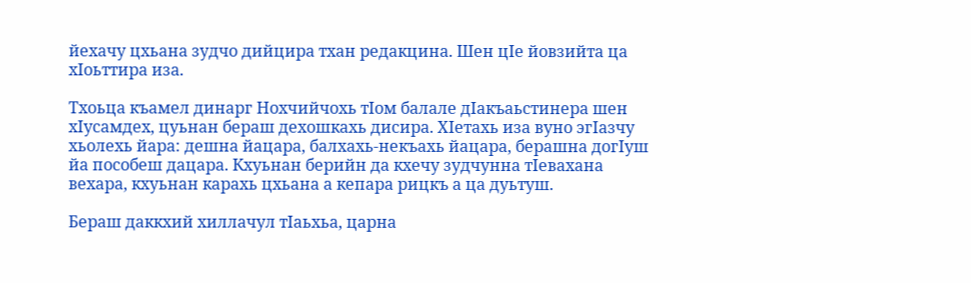йехачу цхьана зудчо дийцира тхан редакцина. Шен цIе йовзийта ца хIоьттира иза.

Тхоьца къамел динарг Нохчийчохь тӀом балале дIакъаьстинера шен хIусамдех, цуьнан бераш дехошкахь дисира. ХӀетахь иза вуно эгIазчу хьолехь йара: дешна йацара, балхахь-некъахь йацара, берашна догIуш йа пособеш дацара. Кхуьнан берийн да кхечу зудчунна тIевахана вехара, кхуьнан карахь цхьана а кепара рицкъ а ца дуьтуш.

Бераш даккхий хиллачул тIаьхьа, царна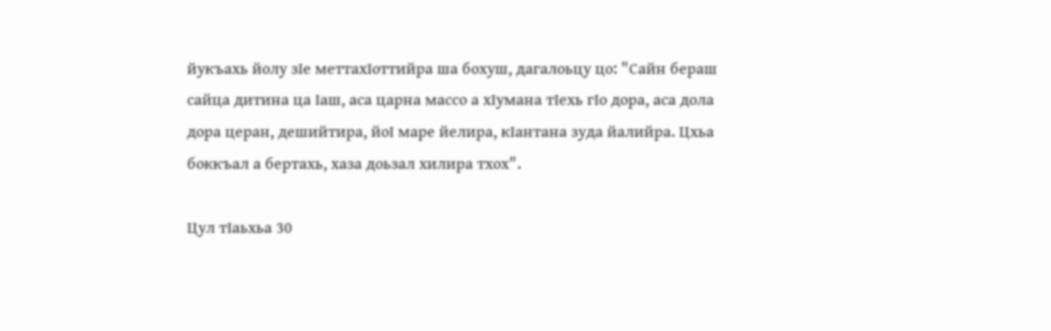йукъахь йолу зӀе меттахӀоттийра ша бохуш, дагалоьцу цо: "Сайн бераш сайца дитина ца Iаш, аса царна массо а хIумана тIехь гIо дора, аса дола дора церан, дешийтира, йоI маре йелира, кIантана зуда йалийра. Цхьа боккъал а бертахь, хаза доьзал хилира тхох".

Цул тӀаьхьа 30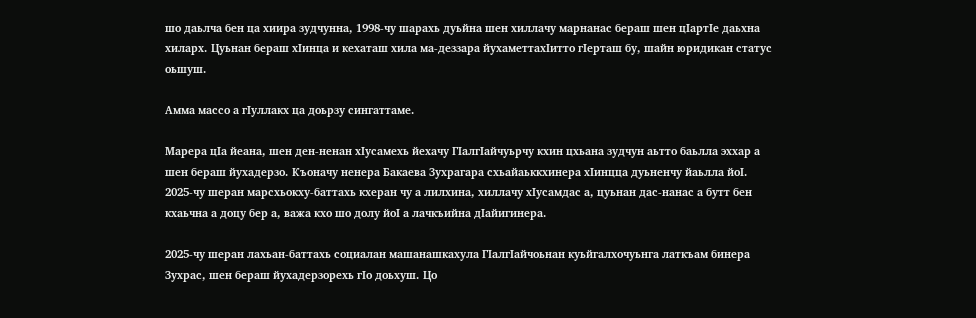шо даьлча бен ца хиира зудчунна, 1998-чу шарахь дуьйна шен хиллачу марнанас бераш шен цIартIе даьхна хиларх. Цуьнан бераш хӀинца и кехаташ хила ма-деззара йухаметтахӀитто гӀерташ бу, шайн юридикан статус оьшуш.

Амма массо а гIуллакх ца доьрзу сингаттаме.

Марера цIа йеана, шен ден-ненан хӀусамехь йехачу ГӀалгӀайчуьрчу кхин цхьана зудчун аьтто баьлла эххар а шен бераш йухадерзо. Къоначу ненера Бакаева Зухрагара схьайаьккхинера хIинцца дуьненчу йаьлла йоI. 2025-чу шеран марсхьокху-баттахь кхеран чу а лилхина, хиллачу хIусамдас а, цуьнан дас-нанас а бутт бен кхаьчна а доцу бер а, важа кхо шо долу йоI а лачкъийна дIайигинера.

2025-чу шеран лахьан-баттахь социалан машанашкахула ГӀалгӀайчоьнан куьйгалхочуьнга латкъам бинера Зухрас, шен бераш йухадерзорехь гӀо доьхуш. Цо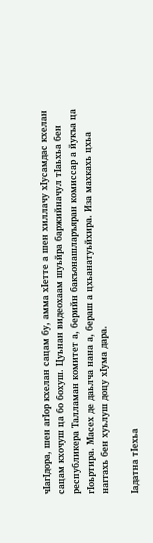чӀагӀдора, шен агӀор кхелан сацам бу, амма хIетте а шен хиллачу хIусамдас кхелан сацам кхочуш ца бо бохуш. Цуьнан видеохаам шуьйра баржийначул тӀаьхьа бен республикера Талламан комитет а, берийн бакъонашларъяран комиссар а йукъа ца гIоьртира. Масех де даьлча нана а, бераш а цхьанатуьйхира. Иза махкахь цхьа наггахь бен хуьлуш доцу хIума дара.

Ӏадатна тӀехьа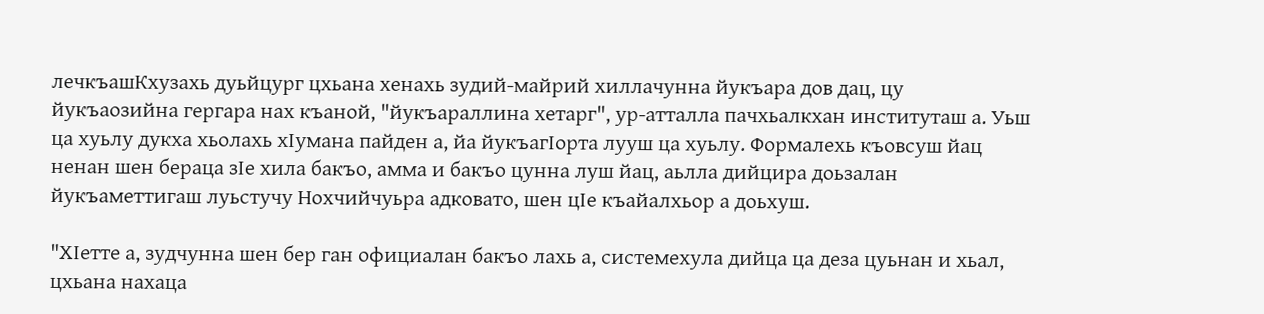лечкъашКхузахь дуьйцург цхьана хенахь зудий-майрий хиллачунна йукъара дов дац, цу йукъаозийна гергара нах къаной, "йукъараллина хетарг", ур-атталла пачхьалкхан институташ а. Уьш ца хуьлу дукха хьолахь хIумана пайден а, йа йукъагIорта лууш ца хуьлу. Формалехь къовсуш йац ненан шен бераца зIе хила бакъо, амма и бакъо цунна луш йац, аьлла дийцира доьзалан йукъаметтигаш луьстучу Нохчийчуьра адковато, шен цIе къайалхьор а доьхуш.

"ХӀетте а, зудчунна шен бер ган официалан бакъо лахь а, системехула дийца ца деза цуьнан и хьал, цхьана нахаца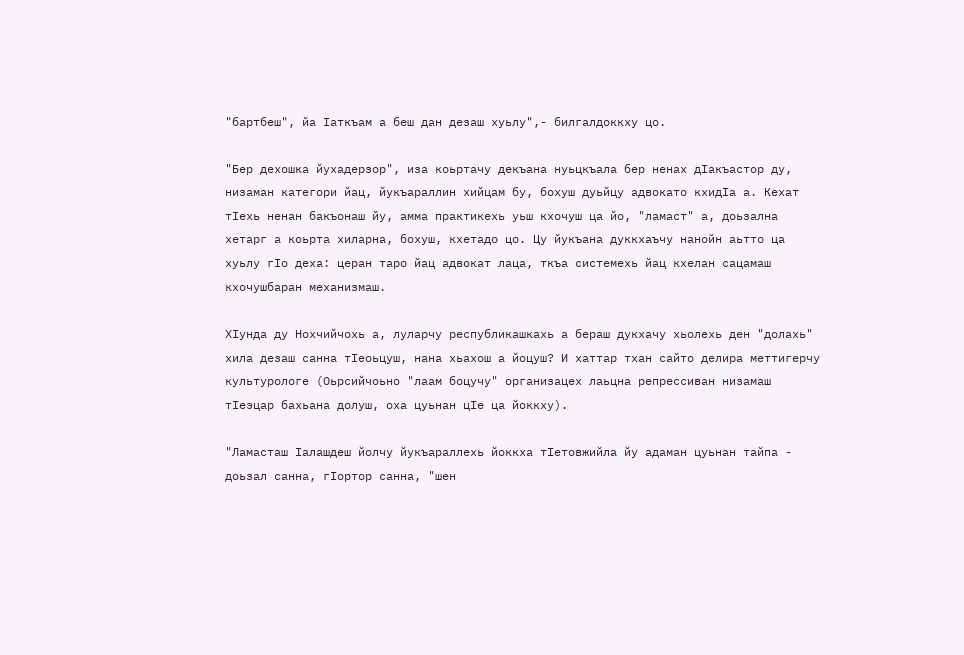"бартбеш", йа Iаткъам а беш дан дезаш хуьлу",- билгалдоккху цо.

"Бер дехошка йухадерзор", иза коьртачу декъана нуьцкъала бер ненах дӀакъастор ду, низаман категори йац, йукъараллин хийцам бу, бохуш дуьйцу адвокато кхидӀа а. Кехат тӀехь ненан бакъонаш йу, амма практикехь уьш кхочуш ца йо, "ламаст" а, доьзална хетарг а коьрта хиларна, бохуш, кхетадо цо. Цу йукъана дуккхаъчу нанойн аьтто ца хуьлу гIо деха: церан таро йац адвокат лаца, ткъа системехь йац кхелан сацамаш кхочушбаран механизмаш.

ХӀунда ду Нохчийчохь а, луларчу республикашкахь а бераш дукхачу хьолехь ден "долахь" хила дезаш санна тӀеоьцуш, нана хьахош а йоцуш? И хаттар тхан сайто делира меттигерчу культурологе (Оьрсийчоьно "лаам боцучу" организацех лаьцна репрессиван низамаш тӀеэцар бахьана долуш, оха цуьнан цӀе ца йоккху).

"Ламасташ Iалашдеш йолчу йукъараллехь йоккха тIетовжийла йу адаман цуьнан тайпа - доьзал санна, гIортор санна, "шен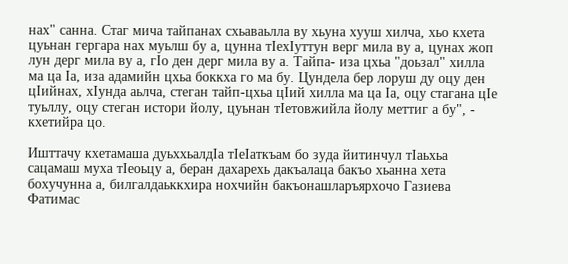нах" санна. Стаг мича тайпанах схьаваьлла ву хьуна хууш хилча, хьо кхета цуьнан гергара нах муьлш бу а, цунна тIехIуттун верг мила ву а, цунах жоп лун дерг мила ву а, гIо ден дерг мила ву а. Тайпа- иза цхьа "доьзал" хилла ма ца Iа, иза адамийн цхьа боккха го ма бу. Цундела бер лоруш ду оцу ден цIийнах, хIунда аьлча, стеган тайп-цхьа цIий хилла ма ца Iа, оцу стагана цIе туьллу, оцу стеган истори йолу, цуьнан тIетовжийла йолу меттиг а бу", - кхетийра цо.

Ишттачу кхетамаша дуьххьалдIа тӀеӀаткъам бо зуда йитинчул тӀаьхьа сацамаш муха тӀеоьцу а, беран дахарехь дакъалаца бакъо хьанна хета бохучунна а, билгалдаьккхира нохчийн бакъонашларъярхочо Газиева Фатимас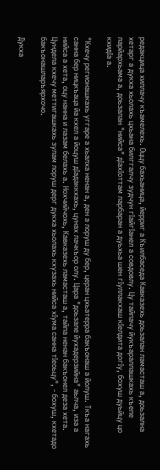редакцица хиллачу къамелехь. Оццу бахьаница, йерриг а Къилбаседа Кавказехь доьзалан ламасташ а, доьзална хетарг а дукха хьолахь цхьана билггалчу зудчун гӀайгӀанел а совдовлу. Цу тайпачу йукъараллашкахь къепе ларйархьама а, доьзалан "нийса" дӀахӀоттам ларбаран а дуьхьа шен гӀуллакхаш кIелдита догIу, бохуш дуьйцу цо кхидӀа а.

"Кхечу регионашкахь уггаре а хьалха ненан а, ден а лоруш ду бер, церан цхьатерра бакъонаш а йолуш. Ткъа нагахь санна бер ницкъаца йа кхел а йоцуш дӀадаккхахь, цунах лачкъор олу. Цара "доьзале йухадерзийна" аьлча, иза а нийса а хета, оцу нанна и лазам белахь а. Нохчийчохь, Кавказехь ламасташ а, тайпа ненан бакъонел деза хета. Цундела кхечу меттигашкахь зулам лоруш дерг дукха хьолахь кхузахь нийса хӀума санна тӀеоьцу", - бохуш, кхетадо бакъонашларъярхочо.

Дукха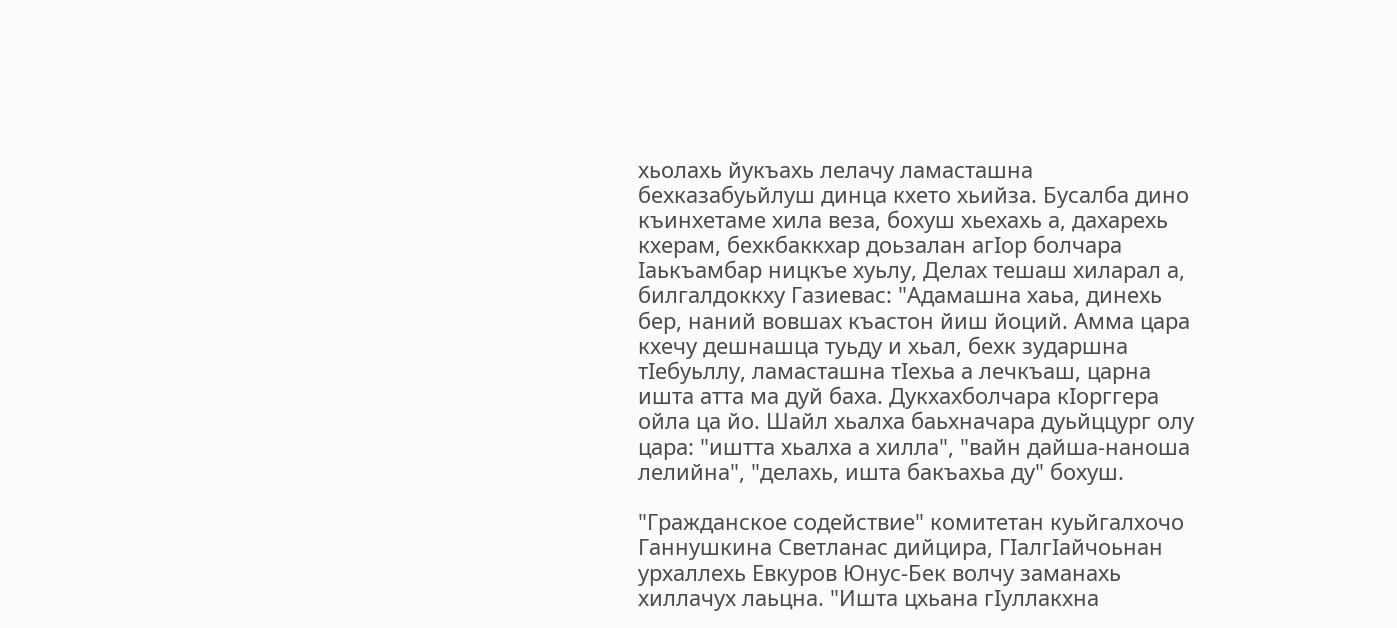хьолахь йукъахь лелачу ламасташна бехказабуьйлуш динца кхето хьийза. Бусалба дино къинхетаме хила веза, бохуш хьехахь а, дахарехь кхерам, бехкбаккхар доьзалан агIор болчара Iаькъамбар ницкъе хуьлу, Делах тешаш хиларал а, билгалдоккху Газиевас: "Адамашна хаьа, динехь бер, наний вовшах къастон йиш йоций. Амма цара кхечу дешнашца туьду и хьал, бехк зударшна тIебуьллу, ламасташна тIехьа а лечкъаш, царна ишта атта ма дуй баха. Дукхахболчара кIорггера ойла ца йо. Шайл хьалха баьхначара дуьйццург олу цара: "иштта хьалха а хилла", "вайн дайша-наноша лелийна", "делахь, ишта бакъахьа ду" бохуш.

"Гражданское содействие" комитетан куьйгалхочо Ганнушкина Светланас дийцира, ГIалгIайчоьнан урхаллехь Евкуров Юнус-Бек волчу заманахь хиллачух лаьцна. "Ишта цхьана гIуллакхна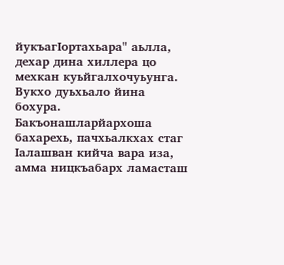йукъагIортахьара" аьлла, дехар дина хиллера цо мехкан куьйгалхочуьунга. Вукхо дуьхьало йина бохура. Бакъонашларйархоша бахарехь, пачхьалкхах стаг Iалашван кийча вара иза, амма ницкъабарх ламасташ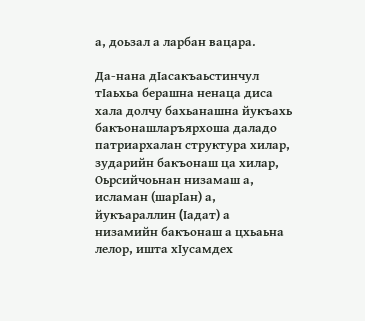а, доьзал а ларбан вацара.

Да-нана дӀасакъаьстинчул тӀаьхьа берашна ненаца диса хала долчу бахьанашна йукъахь бакъонашларъярхоша даладо патриархалан структура хилар, зударийн бакъонаш ца хилар, Оьрсийчоьнан низамаш а, исламан (шарӀан) а, йукъараллин (Iадат) а низамийн бакъонаш а цхьаьна лелор, ишта хIусамдех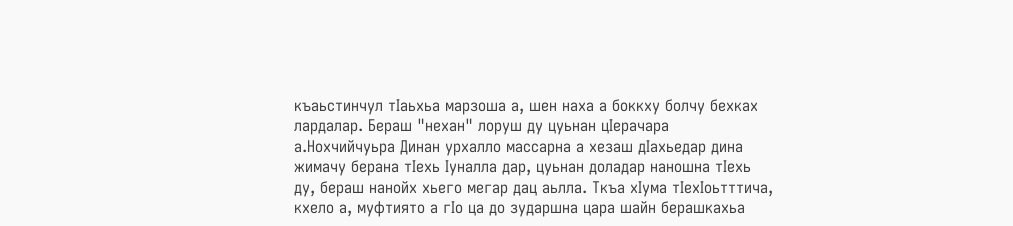къаьстинчул тIаьхьа марзоша а, шен наха а боккху болчу бехках лардалар. Бераш "нехан" лоруш ду цуьнан цIерачара а.Нохчийчуьра Динан урхалло массарна а хезаш дIахьедар дина жимачу берана тIехь Iуналла дар, цуьнан доладар наношна тIехь ду, бераш нанойх хьего мегар дац аьлла. Ткъа хIума тIехIоьтттича, кхело а, муфтиято а гIо ца до зударшна цара шайн берашкахьа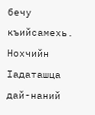бечу къийсамехь. Нохчийн Iадаташца дай-наний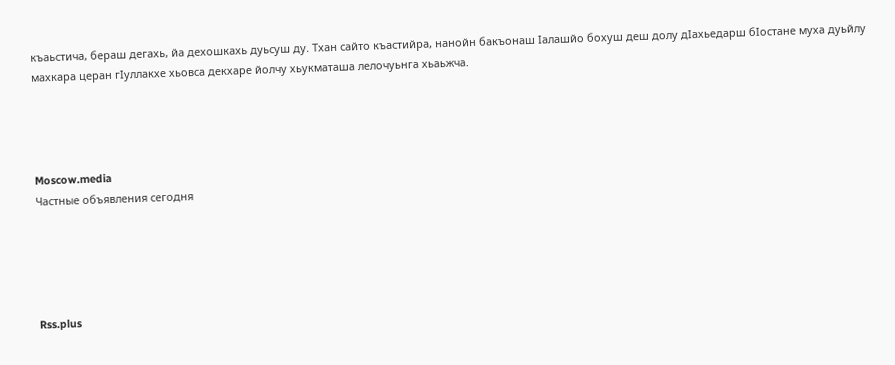къаьстича, бераш дегахь, йа дехошкахь дуьсуш ду. Тхан сайто къастийра, нанойн бакъонаш Iалашйо бохуш деш долу дIахьедарш бIостане муха дуьйлу махкара церан гIуллакхе хьовса декхаре йолчу хьукматаша лелочуьнга хьаьжча.




Moscow.media
Частные объявления сегодня





Rss.plus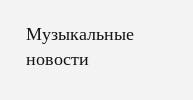Музыкальные новости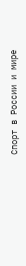Спорт в России и мире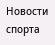Новости спорта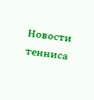Новости тенниса